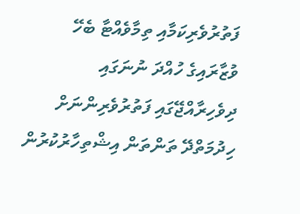ފަތުރުވެރިކަމާއި ތިމާވެއްޓާ ބެހޭ ވުޒާރައިގެ ހުއްދަ ނުނަގައި ދިވެހިރާއްޖޭގައި ފަތުރުވެރިންނަށް ހިދުމަތްދޭ ތަންތަން އިޝްތިހާރުކުރުން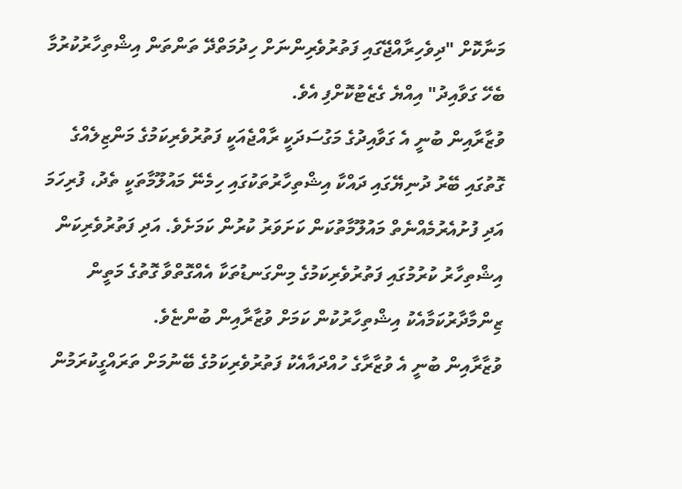މަނާކޮށް "ދިވެހިރާއްޖޭގައި ފަތުރުވެރިންނަށް ހިދުމަތްދޭ ތަންތަން އިޝްތިހާރުކުރުމާ ބެހޭ ގަވާއިދު" އިއްޔެ ގެޒެޓުކޮށްފި އެވެ.
ވުޒާރާއިން ބުނީ އެ ގަވާއިދުގެ މަގުސަދަކީ ރާއްޖެއަކީ ފަތުރުވެރިކަމުގެ މަންޒިލެއްގެ ގޮތުގައި ބޭރު ދުނިޔޭގައި ދައްކާ އިޝްތިހާރުތަކުގައި ހިމެނޭ މައުލޫމާތަކީ ތެދު، ފުރިހަމަ އަދި ފުށުއެރުމެއްނެތް މައުލޫމާތުކަން ކަށަވަރު ކުރުން ކަމަށެވެ. އަދި ފަތުރުވެރިކަން އިޝްތިހާރު ކުރުމުގައި ފަތުރުވެރިކަމުގެ މިންގަނޑުތަކާ އެއްގޮތްވާ ގޮތުގެ މަތީން ޒިންމާދާރުކަމާއެކު އިޝްތިހާރުކުން ކަމަށް ވުޒާރާއިން ބުންޏެވެ.
ވުޒާރާއިން ބުނީ އެ ވުޒާރާގެ ހުއްދައާއެކު ފަތުރުވެރިކަމުގެ ބޭނުމަށް ތަރައްގީކުރަމުން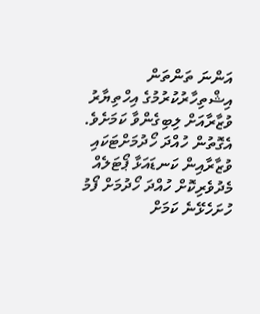އަންނަ ތަންތަން އިޝްތިހާރުކުރުމުގެ އިހްތިޔާރު ވުޒާރާއަށް ލިބިގެންވާ ކަމަށެވެ. އެގޮތުން ހުއްދަ ހޯދުމަށްޓަކައި ވުޒާރާއިން ކަނޑައަޅާ ޕޯޓަލެއް މެދުވެރިކޮށް ހުއްދަ ހޯދުމަށް ފޯމު ހުށަހެޅޭނެ ކަމަށް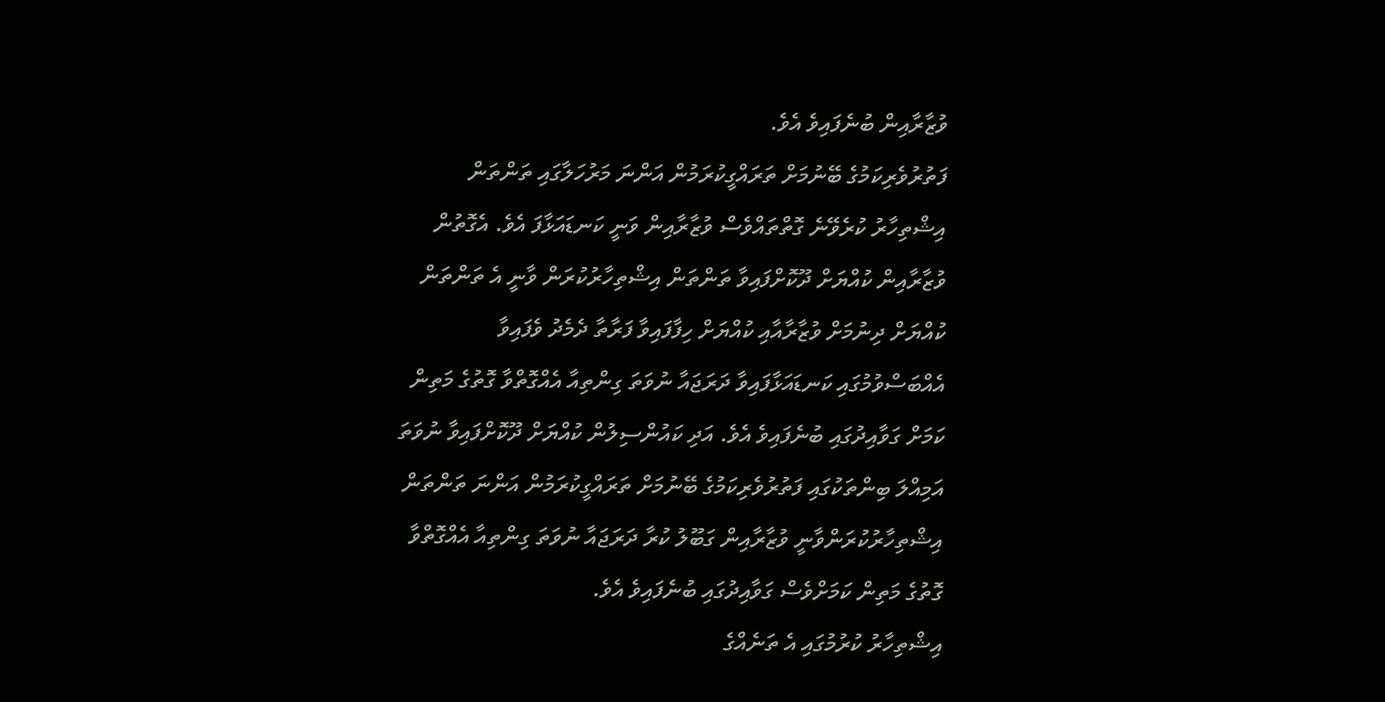ވުޒާރާއިން ބުނެފައިވެ އެވެ.
ފަތުރުވެރިކަމުގެ ބޭނުމަށް ތަރައްގީކުރަމުން އަންނަ މަރުހަލާގައި ތަންތަން އިޝްތިހާރު ކުރެވޭނެ ގޮތްތައްވެސް ވުޒާރާއިން ވަނީ ކަނޑައަޅާފަ އެވެ. އެގޮތުން ވުޒާރާއިން ކުއްޔަށް ދޫކޮށްފައިވާ ތަންތަން އިޝްތިހާރުކުރަން ވާނީ އެ ތަންތަން ކުއްޔަށް ދިނުމަށް ވުޒާރާއާއި ކުއްޔަށް ހިފާފައިވާ ފަރާތާ ދެމެދު ވެފައިވާ އެއްބަސްވުމުގައި ކަނޑައަޅާފައިވާ ދަރަޖައާ ނުވަތަ ގިންތިއާ އެއްގޮތްވާ ގޮތުގެ މަތިން ކަމަށް ގަވާއިދުގައި ބުނެފައިވެ އެވެ. އަދި ކައުންސިލުން ކުއްޔަށް ދޫކޮށްފައިވާ ނުވަތަ އަމިއްލަ ބިންތަކުގައި ފަތުރުވެރިކަމުގެ ބޭނުމަށް ތަރައްގީކުރަމުން އަންނަ ތަންތަން އިޝްތިހާރުކުރަންވާނީ ވުޒާރާއިން ގަބޫލު ކުރާ ދަރަޖައާ ނުވަތަ ގިންތިއާ އެއްގޮތްވާ ގޮތުގެ މަތިން ކަމަށްވެސް ގަވާއިދުގައި ބުނެފައިވެ އެވެ.
އިޝްތިހާރު ކުރުމުގައި އެ ތަނެއްގެ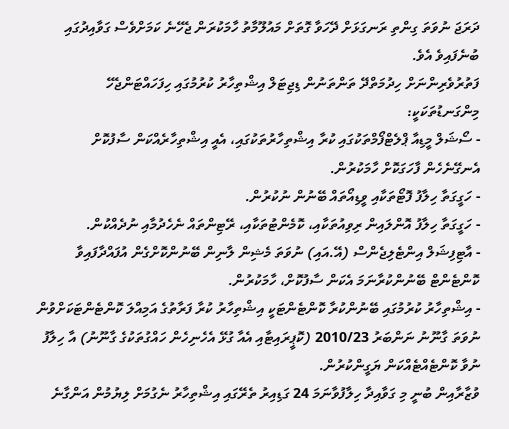ދަރަޖަ ނުވަތަ ގިންތި ރަނގަޅަށް ދޭހަވާ ގޮތަށް މައުލޫމާތު ހާމަކުރަން ޖެހޭނެ ކަމަށްވެސް ގަވާއިދުގައި ބުނެފައިވެ އެވެ.
ފަތުރުވެރިންނަށް ހިދުމަތްދޭ ތަންތަނުން ޑިޖިޓަލް އިޝްތިހާރު ކުރުމުގައި ހިފަހައްޓަންޖެހޭ މިންގަނޑުތަކަކީ:
- ސޯޝަލް މީޑިއާ ޕްލެޓްފޯމްތަކުގައި ކުރާ އިޝްތިހާރުތަކުގައި، އެއީ އިޝްތިހާރެއްކަން ސާފުކޮށް އެނގޭނެހެން ފާހަގަކޮށް ހާމަކުރުން.
- ހަގީގަތާ ހިލާފު ފޮޓޯތަކާއި ވީޑިއޯތައް ބޭނުން ނުކުރުން.
- ހަގީގަތާ ހިލާފު އޮންލައިން ރިވިއުތަކާއި، ކޮމެންޓުތަކާއި، ރޭޓިންތައް ނެހެދުމާއި ނުދެއްކުން.
- އާޓިފިޝަލް އިންޓެލިޖެންސް (އޭ.އައި) ނުވަތަ މެޝިން ލާނިން ބޭނުންކޮށްގެން އުފައްދާފައިވާ ކޮންޓެންޓް ބޭނުންކުރާނަމަ އެކަން ސާފުކޮށް، ހާމަކުރުން.
- އިޝްތިހާރު ކުރުމުގައި ބޭނުންކުރާ ކޮންޓެންޓަކީ އިޝްތިހާރު ކުރާ ފަރާތުގެ އަމިއްލަ ކޮންޓެންޓަކަށްވުން ނުވަތަ ގާނޫނު ނަންބަރު 2010/23 (ކޮޕީރައިޓާއި އެއާ ގުޅޭ އެހެނިހެން ހައްގުތަކުގެ ގާނޫނު) އާ ހިލާފު ނުވާ ކޮންޓެއްޓެއްކަން ޔަގީންކުރުން.
ވުޒާރާއިން ބުނީ މި ގަވާއިދާ ހިލާފުވާނަމަ 24 ގަޑިއިރު ތެރޭގައި އިޝްތިހާރު ނެގުމަށް ލިޔުމުން އަންގާނެ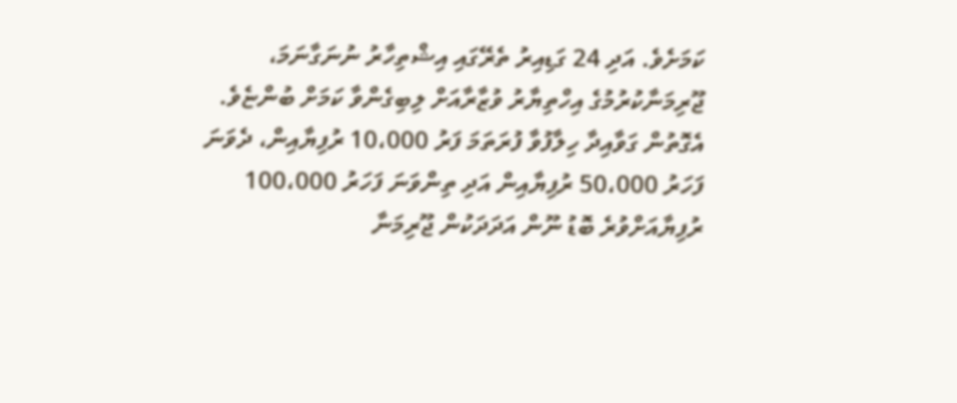ކަމަށެވެ. އަދި 24 ގަޑިއިރު ތެރޭގައި އިޝްތިހާރު ނުނަގާނަމަ، ޖޫރިމަނާކުރުމުގެ އިހްތިޔާރު ވުޒާރާއަށް ލިބިގެންވާ ކަމަށް ބުންޏެވެ. އެގޮތުން ގަވާއިދާ ހިލާފުވާ ފުރަތަމަ ފަރު 10،000 ރުފިޔާއިން، ދެވަނަ ފަހަރު 50،000 ރުފިޔާއިން އަދި ތިންވަނަ ފަހަރު 100،000 ރުފިޔާއަށްވުރެ ބޮޑު ނޫން އަދަދަކުން ޖޫރިމަނާ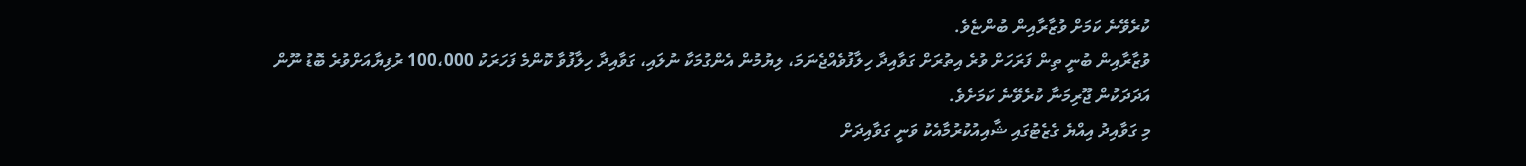ކުރެވޭނެ ކަމަށް ވުޒާރާއިން ބުންޏެވެ.
ވުޒާރާއިން ބުނީ ތިން ފަރަހަށް ވުރެ އިތުރަށް ގަވާއިދާ ހިލާފުވެއްޖެނަމަ، ލިޔުމުން އެންގުމަކާ ނުލައި، ގަވާއިދާ ހިލާފުވާ ކޮންމެ ފަހަރަކު 100،000 ރުފިޔާއަށްވުރެ ބޮޑު ނޫން އަދަދަކުން ޖޫރިމަނާ ކުރެވޭނެ ކަމަށެވެ.
މި ގަވާއިދު އިއްޔެ ގެޒެޓުގައި ޝާއިއުކުރުމާއެކު ވަނީ ގަވާއިދަށް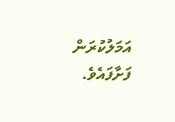އަމަލުކުރަން ފަށާފައެވެ.